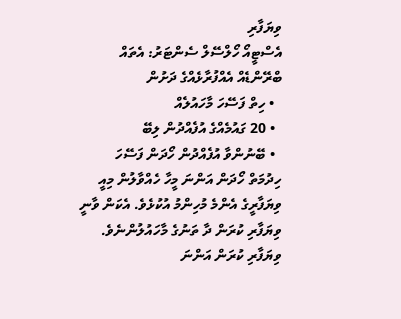ވިޔަފާރި
އެސްޓީއޯ ހޯލްސޭލް ސެންޓަރު: އެތައް ބްރޭންޑެއް އެއްފުރާޅެއްގެ ދަށުން
  • ހިތް ފަސޭހަ މާހައުލެއް
  • 20 ގައުމެއްގެ އުފެއްދުން ލިބޭ
  • ބޭނުންވާ އުފެއްދުން ހޯދަން ފަސޭހަ
ހިދުމަތް ހޯދަން އަންނަ މީހާ ހެއްވާލުން މިއީ ވިޔަފާރީގެ އެންމެ މުހިންމު އުކުޅެވެ. އެކަން ވާނީ ވިޔަފާރި ކުރަން ދާ ތަނުގެ މާހައުލުންނެވެ. ވިޔަފާރި ކުރަން އަންނަ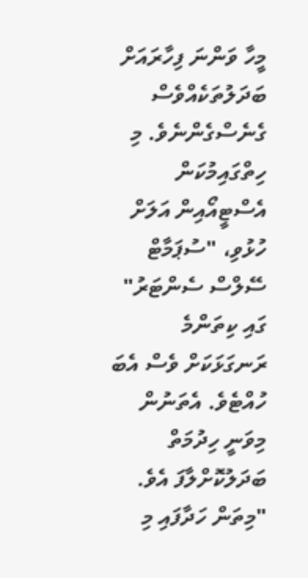މީހާ ވަންނަ ފިހާރައަށް ބަދަލުތަކެއްވެސް ގެނެސްގެންނެވެ. މި ހިތްގައިމުކަން އެސްޓީއޯއިން އަލަށް ހުޅުވި، "ސުޕަމާޓް ސޭލްސް ސެންޓަރު" ގައި ކިތަންމެ ރަނގަޅަކަށް ވެސް އެބަ ހުއްޓެވެ. އެތަނުން މިވަނީ ހިދުމަތް ބަދަލުކޮށްލާފަ އެވެ.
"މިތަން ހަދާފައި މި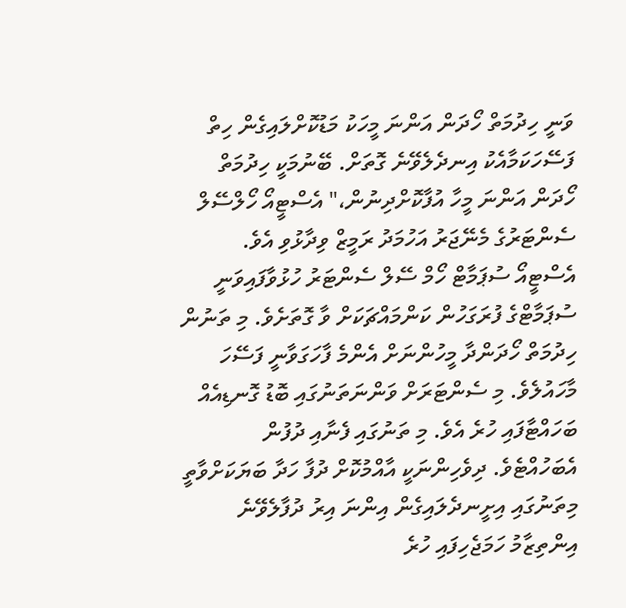ވަނީ ހިދުމަތް ހޯދަން އަންނަ މީހަކު މަޑުކޮށްލައިގެން ހިތް ފަސޭހަކަމާއެކު އިނދެލެވޭނެ ގޮތަށް. ބޭނުމަކީ ހިދުމަތް ހޯދަން އަންނަ މީހާ އުފާކޮށްދިނުން،" އެސްޓީއޯ ހޯލްސޭލް ސެންޓަރުގެ މެނޭޖަރު އަހުމަދު ރަމީޒް ވިދާޅުވި އެވެ.
އެސްޓީއޯ ސުޕަމާޓް ހޯމް ސޭލް ސެންޓަރު ހުޅުވާފައިވަނީ ސުޕަމާޓްގެ ފުރަގަހުން ކަންމައްޗަކަށް ވާ ގޮތަށެވެ. މި ތަނުން ހިދުމަތް ހޯދަންދާ މީހުންނަށް އެންމެ ފާހަގަވާނީ ފަސޭހަ މާހައުލެވެ. މި ސެންޓަރަށް ވަންނަތަނުގައި ބޮޑު ގޮނޑިއެއް ބަހައްޓާފައި ހުރެ އެވެ. މި ތަނުގައި ފެނާއި ދުފުން އެބަހުއްޓެވެ. ދިވެހިންނަކީ އާއްމުކޮށް ދުފާ ހަދާ ބަޔަކަށްވާތީ މިތަނުގައި އިށީނދެލައިގެން އިންނަ އިރު ދުފާލެވޭނެ އިންތިޒާމު ހަމަޖެހިފައި ހުރެ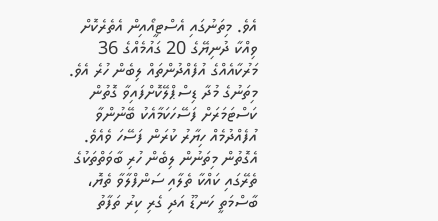އެވެ. މިތަނުގައި އެސްޓީއޯއިން އެތެރެކޮށް ވިއްކާ ދުނިޔޭގެ 20 ގައުމެއްގެ 36 މަރުކާއެއްގެ އުފެއްދުންތައް ލިބެން ހުރެ އެވެ. މިތަނުގެ މުދާ ޑިސްޕްލޭކޮށްފައިވާ ގޮތުން ކަސްޓަމަރަށް ފަސޭހަކަމާއެކު ބޭނުންވާ އުފެއްދުމެއް ހިޔާރު ކުރަން ފަސޭހަ ވެއެވެ.
އެގޮތުން މިތަނުން ލިބެން ހުރި ބާވަތްތަކުގެ ތެރޭގައި ކައްކާ ތެލާއި ސަންފްލާވާ ތެޔޮ، ބާސްމަތީ ހަނޑޫ އަދި ގެރި ކިރު ތަފާތު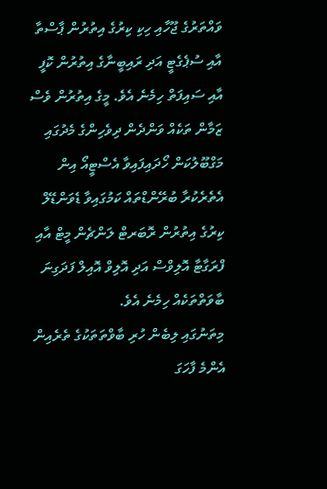ވައްތަރުގެ ޖޫހާއި ހިކި ކިރުގެ އިތުރުން ޕާސްތާ އާއި ސުޕެގެޓީ އަދި ރައިބީނާގެ އިތުރުން ކޮފީ އާއި ސައިފަތް ހިމެނެ އެވެ. މީގެ އިތުރުން ވެސް ޒަމާން ތަކެއް ވަންދެން ދިވެހިންގެ މެދުގައި މަގްބޫލުކަން ހޯދައިފައިވާ އެސްޓީއޯ އިން އެތެރެކުރާ ބުރޭންޑްތައް ކަމުގައިވާ ޑެވަންޑޭލް ކިރުގެ އިތުރުން ރޮބަރޓް ލަންޗެން މީޓް އާއި ފްރަގާޓާ އޮލިވްސް އަދި އޮލިވް އޮއިލް ފަދަގިނަ ބާވަތްތަކެއް ހިމެނެ އެވެ.
މިތަނުގައި ލިބެން ހުރި ބާވްތަތަކުގެ ތެރެއިން އެންމެ ފާހަގަ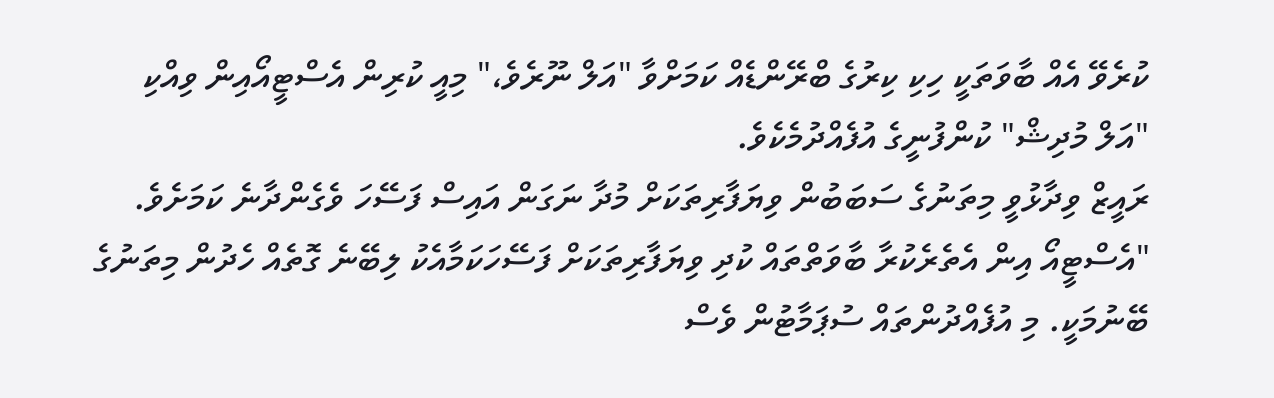ކުރެވޭ އެއް ބާވަތަކީ ހިކި ކިރުގެ ބްރޭންޑެއް ކަމަށްވާ "އަލް ނޫރެވެ،" މިއީ ކުރިން އެސްޓީއޯއިން ވިއްކި "އަލް މުދިޝް" ކުންފުނީގެ އުފެއްދުމެކެވެ.
ރައީޒް ވިދާޅުވީ މިތަނުގެ ސަބަބުން ވިޔަފާރިތަކަށް މުދާ ނަގަން އައިސް ފަސޭހަ ވެގެންދާނެ ކަމަށެވެ.
"އެސްޓީއޯ އިން އެތެރެކުރާ ބާވަތްތައް ކުދި ވިޔަފާރިތަކަށް ފަސޭހަކަމާއެކު ލިބޭނެ ގޮތެއް ހެދުން މިތަނުގެ ބޭނުމަކީ. މި އުފެއްދުންތައް ސުޕަމާޓުން ވެސް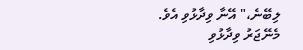ލިބޭނެ،" އޭނާ ވިދާޅުވި އެވެ.
މެނޭޖަރު ވިދާޅުވި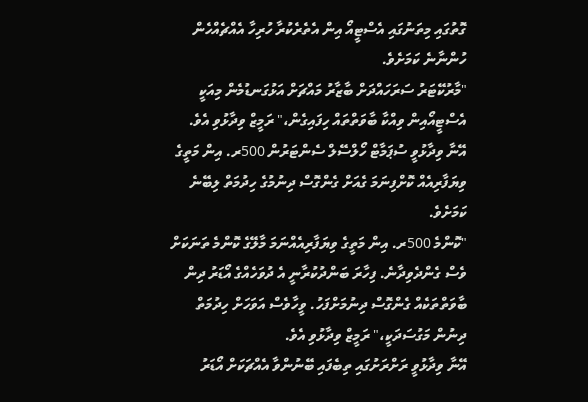ގޮތުގައި މިތަނުގައި އެސްޓީއޯ އިން އެތެރެކުރާ ހުރިހާ އެއްޗެއްހެން ހުންނާނެ ކަމަށެވެ.
"މާރުކޭޓަރު ސަރަހައްދަށް ބާޒާރު މައްޗަށް އަޅުގަނޑުމެން މިއަކީ އެސްޓީއޯއިން ވިއްކާ ބާވަތްތައް ހިފައިގެން،" ރަމީޒް ވިދާޅުވި އެވެ.
އޭނާ ވިދާޅުވީ ސުޕަމާޓް ހޯލްސޭލް ސެންޓަރުން 500ރ. އިން މަތީގެ ވިޔަފާރިއެއް ކޮށްފިނަމަ ގެއަށް ގެންގޮސް ދިނުމުގެ ހިދުމަތް ލިބޭނެ ކަމަށެވެ.
"ކޮންމެ 500ރ. އިން މަތީގެ ވިޔަފާރިއެއްނަމަ މާލޭގެ ކޮންމެ ތަނަކަށް ވެސް ގެންދެވިދާނެ. ފިހާރަ ބަންދުކުރާނީ އެ ދުވަހެއްގެ އޯޑަރު ދިން ބާވަތްތަކެއް ގެންގޮސް ދިނުމަށްފަހު. ވީހާވެސް އަވަހަށް ހިދުމަތް ދިނުން މަގުސަދަކީ،" ރަމީޒް ވިދާޅުވި އެވެ.
އޭނާ ވިދާޅުވީ ރަށްރަށުގައި ތިބެފައި ބޭނުންވާ އެއްޗަކަށް އޯޑަރު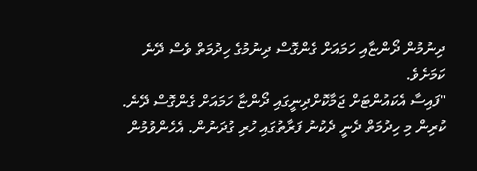ދިނުމުން ދޯންޏާއި ހަމައަށް ގެންގޮސް ދިނުމުގެ ހިދުމަތް ވެސް ދޭނެ ކަމަށެވެ.
"ފައިސާ އެކައުންޓަށް ޖަމާކޮށްދިނީގައި ދޯންޏާ ހަމައަށް ގެންގޮސް ދޭނެ. ކުރިން މި ހިދުމަތް ދެނީ ދެކުނު ފަރާތުގައި ހުރި ގުދަނުން. އެހެންވުމުން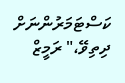ކަސްޓަމަރުންނަށް ދިތިވޭ،" ރަމީޒް